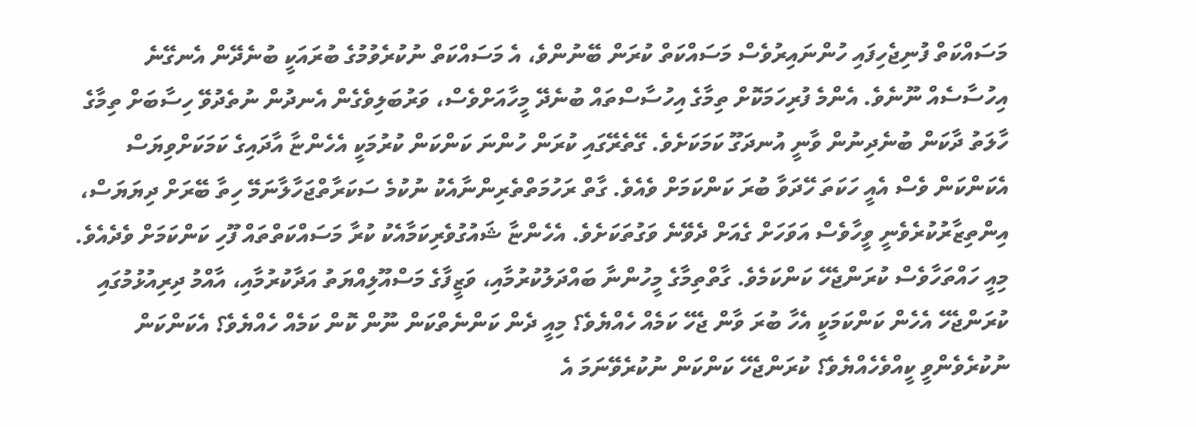މަސައްކަތް ފުނިޖެހިފައި ހުންނައިރުވެސް މަސައްކަތް ކުރަން ބޭނުންވެ، އެ މަސައްކަތް ނުކުރެވުމުގެ ބުރައަކީ ބުނެދޭން އެނގޭނެ އިހުސާސެއް ނޫނެވެ. އެންމެ ފުރިހަމަކޮށް ތިމާގެ އިހުސާސްތައް ބުނެދޭ މީހާއަށްވެސް، ވަރުބަލިވެގެން އެނދުން ނުތެދުވޭ ހިސާބަށް ތިމާގެ ހާލަތު ދާކަން ބުނެދިނުން ވާނީ އުނދަގޫ ކަމަކަށެވެ. ގޭތެރޭގައި ކުރަން ހުންނަ ކަންކަން ކުރުމަކީ އެހެންޏާ އާދައިގެ ކަމަކަށްވިޔަސް އެކަންކަން ވެސް އެއީ ހަކަތަ ހޭދަވާ ބުރަ ކަންކަމަށް ވެއެވެ. ގާތް ރަހުމަތްތެރިންނާއެކު ނުކުމެ ސަކަރާތްޖަހާލާނަމޭ ހިތާ ބޭރަށް ދިޔަޔަސް، އިންތިޒާރުކުރެވެނީ ވީހާވެސް އަވަހަށް ގެއަށް ދެވޭނެ ވަގުތަކަށެވެ. އެހެންޏާ ޝައުގުވެރިކަމާއެކު ކުރާ މަސައްކަތްތައް ފޫހި ކަންކަމަށް ވެދެއެވެ.
މިއީ ހައްތަހާވެސް ކުރަންޖެހޭ ކަންކަމެވެ. ގާތްތިމާގެ މީހުންނާ ބައްދަލުކުރުމާއި، ވަޒީފާގެ މަސްއޫލިއްޔަތު އަދާކުރުމާއި، އާއްމު ދިރިއުޅުމުގައި ކުރަންޖެހޭ އެހެން ކަންކަމަކީ އެހާ ބުރަ ވާން ޖެހޭ ކަމެއް ހެއްޔެވެ؟ މިއީ ދެން ކަންނެތްކަން ނޫން ކޮން ކަމެއް ހެއްޔެވެ؟ އެކަންކަން ނުކުރެވެންވީ ކީއްވެހެއްޔެވެ؟ ކުރަންޖެހޭ ކަންކަން ނުކުރެވޭނަމަ އެ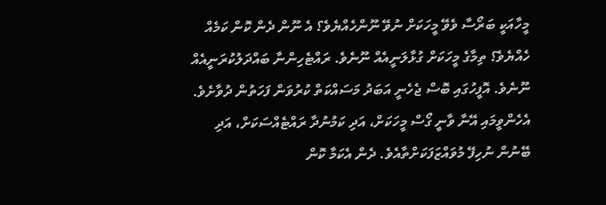މީހާއަކީ ބަރޯސާ ވެވޭ މީހަކަށް ނުވޭ ނޫންހެއްޔެވެ؟ އެ ނޫން ދެން ކޮން ކަމެއް ހެއްޔެވެ؟ ތިމާގެ މީހަކަށް ގުޅާލަނީއެއް ނޫނެވެ. ރައްޓެހިންނާ ބައްދަލުކުރަނީއެއް ނޫނެވެ. އޮފީހުގައި ބޮސް ޖެހެނީ އަބަދު މަސައްކަތް ކުރުވަން ފަހަތުން ދުވާށެވެ. އެހެންވީމައި އޭނާ ވާނީ ގޯސް މީހަކަށް، އަދި ކަމުނުދާ ރައްޓެއްސަކަށް، އަދި ބޭނުން ނުހިފޭ މުވައްޒަފަކަށްތާއެވެ. ދެން އެކަމާ ކޮން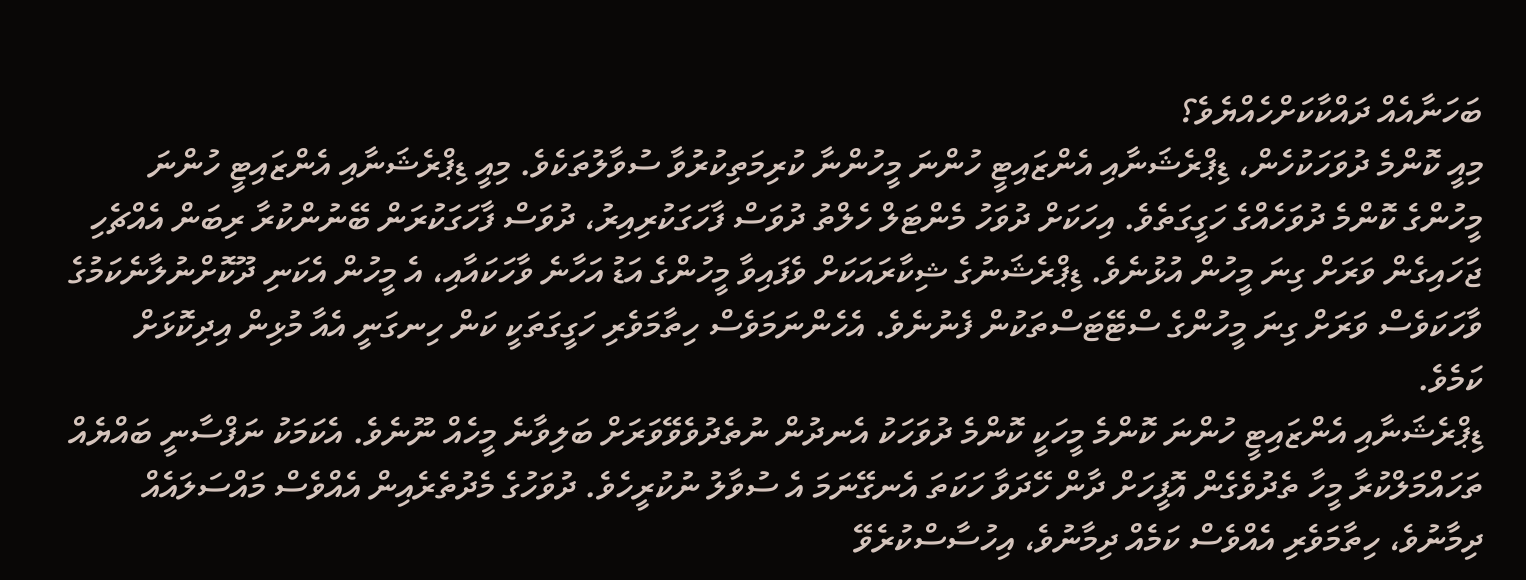ބަހަނާއެއް ދައްކާކަށްހެއްޔެވެ؟
މިއީ ކޮންމެ ދުވަހަކުހެން، ޑިޕްރެޝަނާއި އެންޒައިޓީ ހުންނަ މީހުންނާ ކުރިމަތިކުރުވާ ސުވާލުތަކެވެ. މިއީ ޑިޕްރެޝަނާއި އެންޒައިޓީ ހުންނަ މީހުންގެ ކޮންމެ ދުވަހެއްގެ ހަގީގަތެވެ. އިހަކަށް ދުވަހު މެންޓަލް ހެލްތު ދުވަސް ފާހަގަކުރިއިރު، ދުވަސް ފާހަގަކުރަން ބޭނުންކުރާ ރިބަން އެއްޗެހި ޖަހައިގެން ވަރަށް ގިނަ މީހުން އުޅުނެވެ. ޑިޕްރެޝަނުގެ ޝިކާރައަކަށް ވެފައިވާ މީހުންގެ އަޑު އަހާނެ ވާހަކައާއި، އެ މީހުން އެކަނި ދޫކޮށްނުލާނެކަމުގެ ވާހަކަވެސް ވަރަށް ގިނަ މީހުންގެ ސްޓޭޓަސްތަކުން ފެނުނެވެ. އެހެންނަމަވެސް ހިތާމަވެރި ހަގީގަތަކީ ކަން ހިނގަނީ އެއާ މުޅިން އިދިކޮޅަށް ކަމެވެ.
ޑިޕްރެޝަނާއި އެންޒައިޓީ ހުންނަ ކޮންމެ މީހަކީ ކޮންމެ ދުވަހަކު އެނދުން ނުތެދުވެވޭވަރަށް ބަލިވާނެ މީހެއް ނޫނެވެ. އެކަމަކު ނަފްސާނީ ބައްޔެއް ތަހައްމަލްކުރާ މީހާ ތެދުވެގެން އޮފީހަށް ދާން ހޭދަވާ ހަކަތަ އެނގޭނަމަ އެ ސުވާލު ނުކުރީހެވެ. ދުވަހުގެ މެދުތެރެއިން އެއްވެސް މައްސަލައެއް ދިމާނުވެ، ހިތާމަވެރި އެއްވެސް ކަމެއް ދިމާނުވެ، އިހުސާސްކުރެވޭ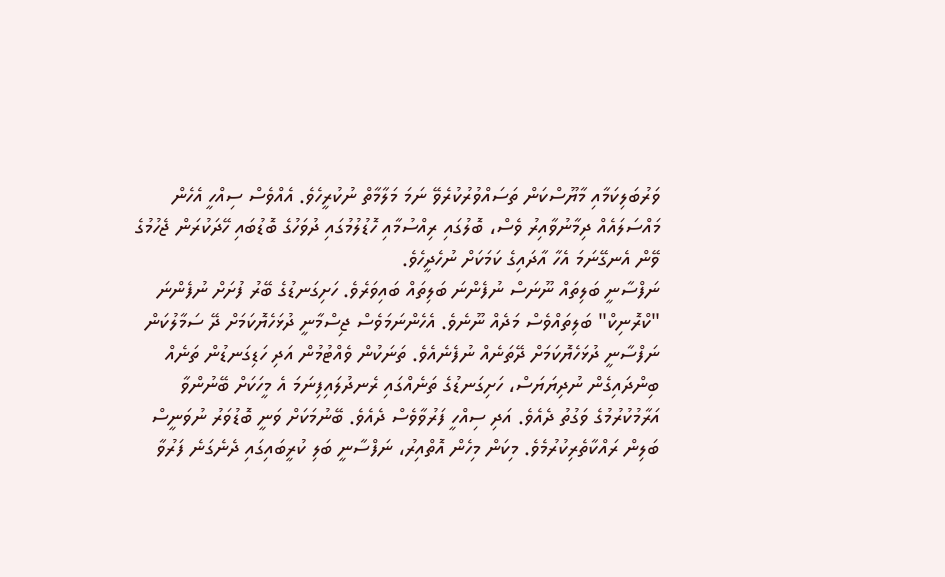ވަރުބަލިކަމާއި މާޔޫސްކަން ތަސައްވުރުކުރެވޭ ނަމަ މަލާމާތް ނުކުރީހެވެ. އެއްވެސް ސިއްހީ އެހެން މައްސަލައެއް ދިމާނުވާއިރު ވެސް، ބޮލުގައި ރިއްސުމާއި ހޮޑުލުމުގައި ދުވަހުގެ ބޮޑުބައި ހޭދަކުރަން ޖެހުމުގެ ވޭން އެނގޭނަމަ އެހާ އާދައިގެ ކަމަކަށް ނުހެދީހެވެ.
ނަފްސާނީ ބަލިތައް ނޫނަސް ނުފެންނަ ބަލިތައް ބައިވަރެވެ. ހަށިގަނޑުގެ ބޭރު ފުށަށް ނުފެންނަ "ކްރޮނިކް" ބަލިތައްވެސް މަދެއް ނޫނެވެ. އެހެންނަމަވެސް ޖިސްމާނީ ދުޅަހެޔޮކަމަށް ދޭ ސަމާލުކަން ނަފްސާނީ ދުޅަހެޔޮކަމަށް ދޭތަނެއް ނުފެނެއެވެ. ތަނަކުން ވެއްޓުމުން އަދި ހަޑިގަނޑުން ތަނެއް ބިންދައިގެން ނުދިޔަޔަސް، ހަށިގަނޑުގެ ތަނެއްގައި ރެނދުލައިފިނަމަ އެ މީހަކަށް ބޭނުންވާ އަރާމުކުރުމުގެ ވަގުތު ދެއެވެ. އަދި ސިއްހީ ފަރުވާވެސް ދެއެވެ. ބޭނުމަކަށް ވަނީ ބޮޑުވަރު ނުވަނީސް ބަލިން ރައްކާތެރިކުރުމެވެ. މިކަން މިހެން އޮތްއިރު، ނަފްސާނީ ބަލި ކުރީބައިގައި ދެނެގަނެ ފަރުވާ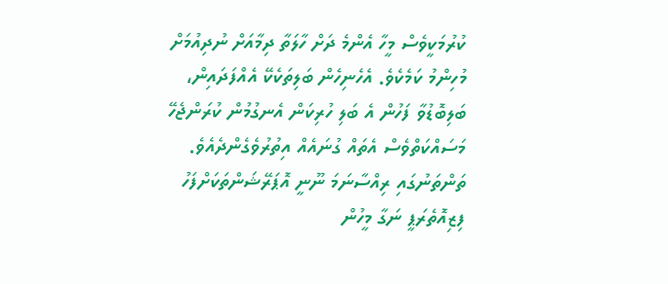ކުރުމަކީވެސް މީހާ އެންމެ ދަށް ހާލަތާ ދިމާއަށް ނުދިއުމަށް މުހިންމު ކަމެކެވެ. އެހެނިހެން ބަލިތަކެކޭ އެއްފަދައިން، ބަލިބޮޑުވާ ފަހުން އެ ބަލި ހުރިކަން އެނގުމުން ކުރަންޖެހޭ މަސައްކަތްވެސް އެތައް ގުނައެއް އިތުރުވެގެންދެއެވެ.
ތަންތަނުގައި ރިއްސާނަމަ ނޫނީ އޮޕަރޭޝަންތަކަށްފަހު ފިޒިއޮތެރަޕީ ނަގާ މީހުން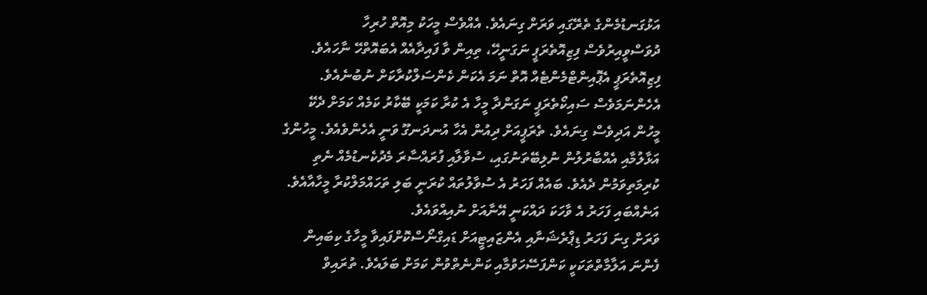އަޅުގަނޑުމެންގެ ތެރޭގައި ވަރަށް ގިނައެވެ. އެއްވެސް މީހަކު މިއޮތް ހުރިހާ ދުވަސްވީއިރުވެސް ފިޒިއޮތެރަޕީ ނަގަނީހޭ، ތިއިން ވާ ފައިދާއެއް އެބައޮތްހޭ ނާހައެވެ. ފިޒިއޮތެރަޕީ އެޕޮއިންޓްމެންޓެއް އޮތް ނަމަ އެކަން ކެންސަލްކުރާކަށް ނުބުނެއެވެ. އެހެންނަމަވެސް ސައިކޯތެރަޕީ ނަގަންދާ މީހާ އެ ކުރާ ކަމަކީ ބޭކާރު ކަމެއް ކަމަށް ދެކޭ މީހުން އަދިވެސް ގިނައެވެ. ތެރަޕީއަށް ދިއުން އެހާ އުނދަނގޫ ވަނީ އެހެންވެއެވެ. މީހުންގެ އަޅާލުމާއި އެއްބާރުލުން ނުލިބޭތަނުގައި، ސުވާލާއި ފުރައްސާރަ މެދުކެނޑުމެއް ނެތި ކުރިމަތިވަމުން ދެއެވެ. ބައެއް ފަހަރު އެ ސުވާލުތައް ކުރަނީ ބަލި ތަހައްމަލްކުރާ މީހާއާއެވެ. އަނެއްބައި ފަހަރު އެ ވާހަކަ ދައްކަނީ އޭނާއަށް ނުއިއްވައެވެ.
ވަރަށް ގިނަ ފަހަރު ޑިޕްރެޝަނާއި އެންޒައިޓީއަށް ޑައިގްނޯސްކޮށްފައިވާ މީހާގެ ކިބައިން ފެންނަ އަލާމާތްތަކަކީ ކަންފަސޭހަވުމާއި ކަންނެތްވުން ކަމަށް ބަލައެވެ. ތުރައިވް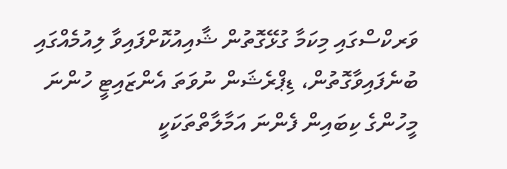ވަރކްސްގައި މިކަމާ ގުޅޭގޮތުން ޝާއިއުކޮށްފައިވާ ލިއުމެއްގައި ބުނެފައިވާގޮތުން، ޑިޕްރެޝަން ނުވަތަ އެންޒައިޓީ ހުންނަ މީހުންގެ ކިބައިން ފެންނަ އަމާލާތްތަކަކީ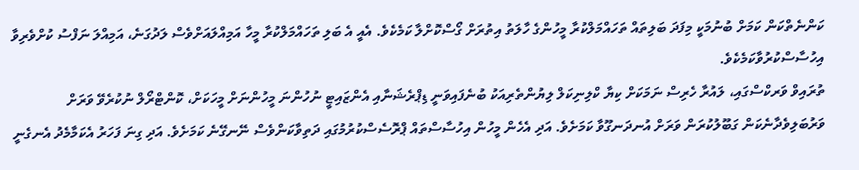ކަންނެތްކަން ކަމަށް ބުނުމަކީ މިފަދަ ބަލިތައް ތަހައްމަލްކުރާ މީހުންގެ ހާލަތު އިތުރަށް ގޯސްކޮށްލާ ކަމެކެވެ. އެއީ އެ ބަލި ތަހައްމަލްކުރާ މީހާ އަމިއްލައަށްވެސް ލަދުގަނެ، އަމިއްލަ ނަފްސު ކުށްވެރިވާ އިހުސާސްކުރުވާކަމެކެވެ.
ތުރައިވް ވަރކްސްގައި، ލައުރާ ހެރިސް ނަމަކަށް ކިޔާ ކްލިނިކަލް ލިޔުންތެރިއަކު ބުނެފައިވަނީ ޑިޕްރެޝަނާއި އެންޒައިޓީ ނުހުންނަ މީހުންނަށް މީހަކަށް، ކޮންޓްރޯލް ނުކުރެވޭ ވަރަށް ވަރުބަލިވެދާނެކަން ގަބޫލުކުރަން ވަރަށް އުނދަނގޫވާ ކަމަށެވެ. އަދި އެހެން މީހުން އިހުސާސްތައް ޕްރޮސެސްކުރުމުގައި ދަތިވާކަންވެސް ނޭނގޭނެ ކަމަށެވެ. އަދި ގިނަ ފަހަރު އެކަމާމެދު އެނގެނީ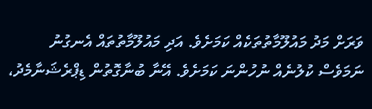ވަރަށް މަދު މައުލޫމާތުތަކެއް ކަމަށެވެ. އަދި މައުލޫމާތުތައް އެނގުނު ނަމަވެސް ކުލުނެއް ނުހުންނަ ކަމަށެވެ. އޭނާ ބުނާގޮތުން ޑިޕްރެޝަނާމެދު،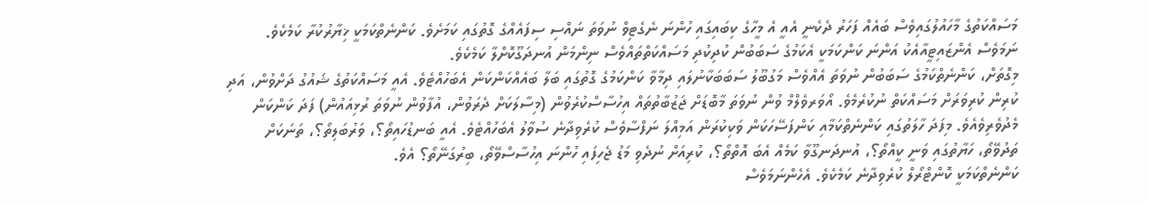މަސައްކަތުގެ މާހައުލުގައިވެސް ބައެއް ފަހަރު ދެކެނީ އެއީ އެ މީހާގެ ކިބައިގައި ހުންނަ ނެގެޓިވް ނުވަތަ ނައްސި ސިފައެއްގެ ގޮތުގައި ކަމަށެވެ. ކަންނެތްކަމަކީ ޚިޔާރުކުރާ ކަމެކެވެ. ނަމަވެސް އެންޒައިޓީއާއެކު އަންނަ ކަންކަމަކީ އެކަމުގެ ސަބަބުން ކުދިކުދި މަސައްކަތްތައްވެސް ނިންމަން އުނދަގޫކޮށްލާ ކަމެކެވެ.
މިގޮތަށް، ކަންނެތްކަމުގެ ސަބަބުން ނުވަތަ އެއްވެސް މަގުބޫލު ސަބަބަކާނުލައި ދިމާވާ ކަންކަމުގެ ގޮތުގައި ބަލާ ބައެއްކަންކަން އެބަހުއްޓެވެ. އެއީ މަސައްކަތުގެ ޝައުގު ދަށްވުން، އަދި ކުރިން ކުރިވަރަށް މަސައްކަތް ނުކުރެމެވެ. އޯވަރވެލްމް ވުން ނުވަތަ މާބޮޑަށް ޖަޒުބާތުތައް އިހުސާސްކުރެވުން (މިސާލަކަށް ދެރަވުން، އުފާވުން ނުވަތަ ރުޅިއައުން) ފަދަ ކަންކަން މެދުވެރިވެއެވެ. މިފަދަ ހާލަތުގައި ކަންނެތްކަމާއި ކަންފަސޭހަކަން ވަކިކުރަން އަމިއްލަ ނަފްސާވެސް ކުރެވިދާނެ ސުވާލު އެބަހުއްޓެވެ. އެއީ ބަނޑުހައިތޯ؟، ވަރުބަލިތޯ؟، ތަނަކަށް ތަދުވޭތޯ، ހަޔާތުގައި ވަނީ ކީއްތޯ؟، އުނދަނގޫވާ ކަމެއް އެބަ އޮތްތޯ؟، ކުރިއަށް ނުދެވި މަޑު ޖެހިފައި ހުންނަ އިހުސާސްވޭތޯ، ބިރުގަނޭތޯ؟ އެވެ.
ކަންނެތްކަމަކީ ކޮންޓްރޯލް ކުރެވިދާނެ ކަމެކެވެ. އެހެންނަމަވެސް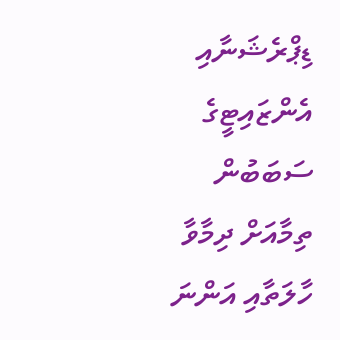ޑިޕްރެޝަނާއި އެންޒައިޓީގެ ސަބަބުން ތިމާއަށް ދިމާވާ ހާލަތާއި އަންނަ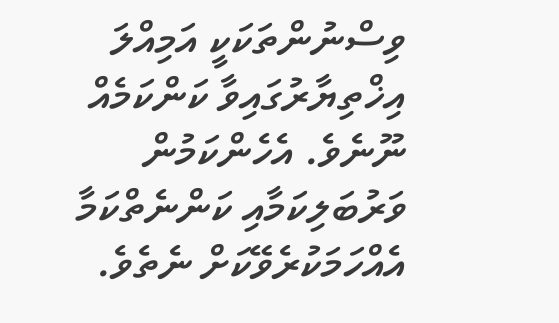ވިސްނުންތަކަކީ އަމިއްލަ އިޚްތިޔާރުގައިވާ ކަންކަމެއް ނޫނެވެ. އެހެންކަމުން ވަރުބަލިކަމާއި ކަންނެތްކަމާ އެއްހަމަކުރެވޭކަށް ނެތެވެ.